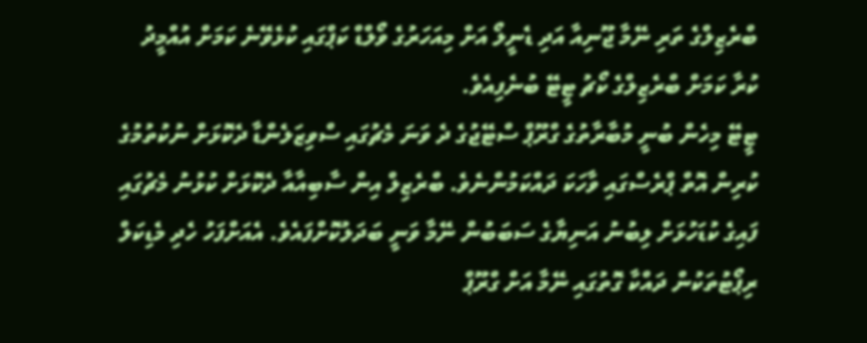ބްރެޒިލްގެ ތަރި ނޭމާ ޖޫނިއާ އަދި ޑެނީލޯ އަށް މިއަހަރުގެ ވޯލްޑް ކަޕްގައި ކުޅެވޭނެ ކަމަށް އުއްމީދު ކުރާ ކަމަށް ބްރެޒިލްގެ ކޯޗު ޓީޓޭ ބުނެފިއެވެ.
ޓީޓޭ މިހެން ބުނީ މުބާރާތުގެ ގްރޫޕް ސްޓޭޖުގެ ދެ ވަނަ މެޗުގައި ސްވިޒަލެންޑާ ދެކޮޅަށް ނުކުތުމުގެ ކުރިން އޮތް ޕްރެސްގައި ވާހަކަ ދައްކަމުންނެވެ. ބްރެޒިލް އިން ސާބިއާއާ ދެކޮޅަށް ކުޅުނު މެޗުގައި ފައިގެ ކުޑަހުޅަށް ލިބުނު އަނިޔާގެ ސަބަބުން ނޭމާ ވަނީ ބަދަލުކޮށްފައެވެ. އެއަށްފަހު ހެދި މެޑިކަލް ރިޕޯޓުތަކުން ދައްކާ ގޮތުގައި ނޭމާ އަށް ގްރޫޕް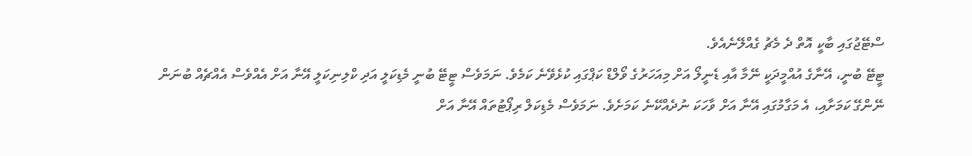ސްޓޭޖުގައި ބާކީ އޮތް ދެ މެޗު ގެއްލޭނެއެވެ.
ޓީޓޭ ބުނީ، އޭނާގެ އުއްމީދަކީ ނޭމާ އާއި ޑެނީލޯ އަށް މިއަހަރުގެ ވޯލްޑް ކަޕްގައި ކުޅެވޭނެ ކަމެވެ. ނަމަވެސް ޓީޓޭ ބުނީ މެޑިކަލީ އަދި ކްލިނިކަލީ އޭނާ އަށް އެއްވެސް އެއްޗެއް ބުނަން ނޭންގޭ ކަމަށާއި، އެ މަގާމުގައި އޭނާ އަށް ވާހަކަ ނުދެއްކޭނެ ކަމަށެވެ. ނަމަވެސް މެޑިކަލް ރިޕޯޓުތައް އޭނާ އަށް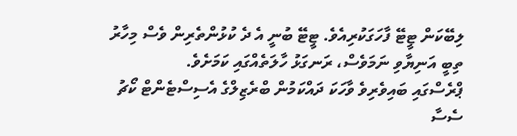ލިބޭކަން ޓީޓޭ ފާހަގަކުރިއެވެ. ޓީޓޭ ބުނީ އެ ދެ ކުޅުންތެރިން ވެސް މިހާރު ތިބީ އަނިޔާވި ނަމަވެސް، ރަނގަޅު ހާލަތެއްގައި ކަމަށެވެ.
ޕްރެސްގައި ބައިވެރިވެ ވާހަކަ ދައްކަމުން ބްރެޒިލްގެ އެސިސްޓެންޓް ކޯޗު ސެސާ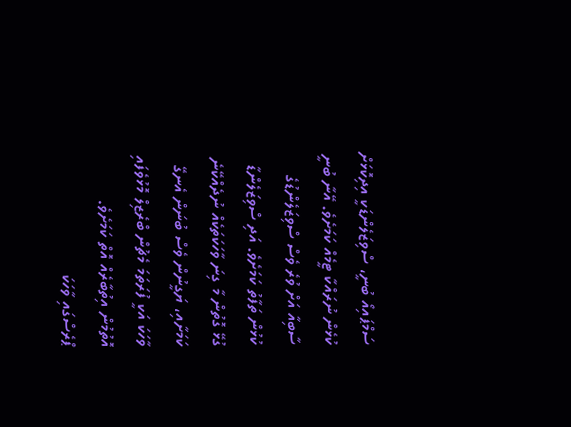ސަމްޕައިއޯ ބުނީ، ސްވިޒަލެންޑަކީ އިދިކޮޅަށް ކުޅެން ނުރައްކާ ޓީމެއް ކަމަށެވެ. އޭނާ ބުނީ ސާބިއާ އަށް ވުރެ ވެސް ސްވިޒަލެންޑުގެ ކުޅުން ތަފާތު ކަމަށެވެ. އަދި ސްވިޒަލެންޑާ ގުޅޭ ގޮތުން މާ ގިނަ ވާހަކަތަކެއް ނުދެއްކޭނެ ކަމަށާއި، ޔަގީނުން ވެސް ބުނަން އެނގޭ ވާހަކަ އަކީ ފުރަތަމަ މެޗުން ބްރެޒިލް މޮޅުވެފައި އޮތުމުން އިތުބާރެއް އޮތް ކަމަށެވެ.
ޕްރެސްގައި ވާހަކަ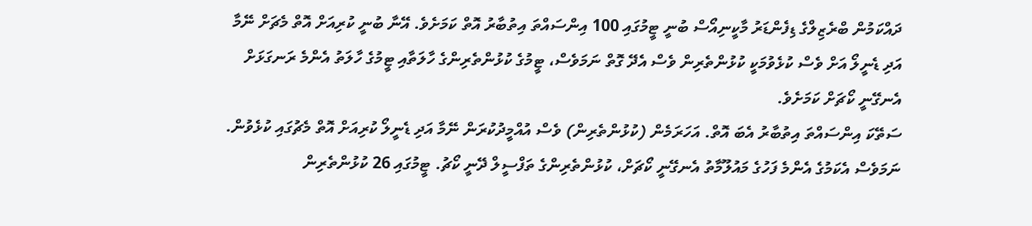ދައްކަމުން ބްރެޒިލްގެ ޑިފެންޑަރު މާކީނިއޯސް ބުނީ ޓީމުގައި 100 އިންސައްތަ އިތުބާރު އޮތް ކަމަށެވެ. އޭނާ ބުނީ ކުރިއަށް އޮތް މެޗަށް ނޭމާ އަދި ޑެނީލޯ އަށް ވެސް ކުޅެވުމަކީ ކުޅުންތެރިން ވެސް އެދޭ ގޮތް ނަމަވެސް، ޓީމުގެ ކުޅުންތެރިންގެ ހާލަތާއި ޓީމުގެ ހާލަތު އެންމެ ރަނގަޅަށް އެނގޭނީ ކޯޗަށް ކަމަށެވެ.
ސަތޭކަ އިންސައްތަ އިތުބާރު އެބަ އޮތް. އަހަރަމެން (ކުޅުންތެރިން) ވެސް އުއްމީދުކުރަން ނޭމާ އަދި ޑެނީލޯ ކުރިއަށް އޮތް މެޗުގައި ކުޅެވުން. ނަމަވެސް އެކަމުގެ އެންމެ ފަހުގެ މައުލޫމާތު އެނގޭނީ ކޯޗަށް، ކުޅުންތެރިންގެ ތަފްސީލް ދޭނީ ކޯޗު. ޓީމުގައި 26 ކުޅުންތެރިން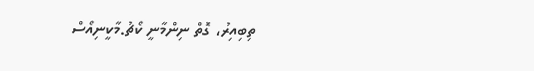ތިބިއިރު، ގޮތް ނިންމާނީ ކޯޗު.މާކީނިއޯސް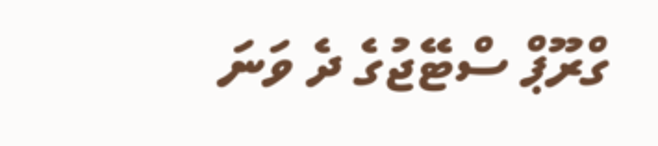ގްރޫޕް ސްޓޭޖުގެ ދެ ވަނަ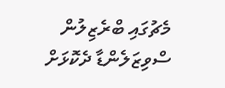މެޗުގައި ބްރެޒިލުން ސްވިޒަލެންޑާ ދެކޮޅަށް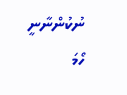ނުކުންނާނީ ހޯމަ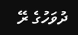ދުވަހުގެ ރޭ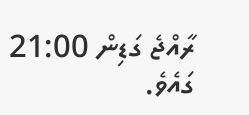ރާއްޖެ ގަޑިން 21:00 ގައެވެ.